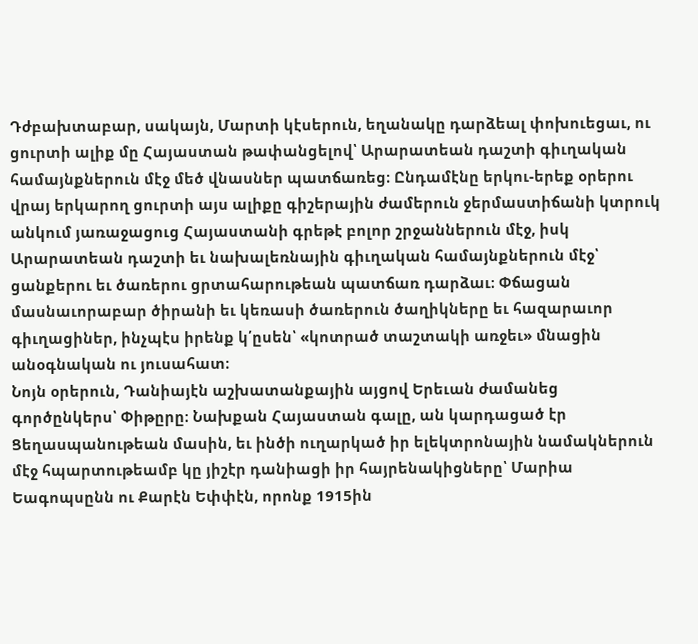Դժբախտաբար, սակայն, Մարտի կէսերուն, եղանակը դարձեալ փոխուեցաւ, ու ցուրտի ալիք մը Հայաստան թափանցելով՝ Արարատեան դաշտի գիւղական համայնքներուն մէջ մեծ վնասներ պատճառեց։ Ընդամէնը երկու-երեք օրերու վրայ երկարող ցուրտի այս ալիքը գիշերային ժամերուն ջերմաստիճանի կտրուկ անկում յառաջացուց Հայաստանի գրեթէ բոլոր շրջաններուն մէջ, իսկ Արարատեան դաշտի եւ նախալեռնային գիւղական համայնքներուն մէջ՝ ցանքերու եւ ծառերու ցրտահարութեան պատճառ դարձաւ։ Փճացան մասնաւորաբար ծիրանի եւ կեռասի ծառերուն ծաղիկները եւ հազարաւոր գիւղացիներ, ինչպէս իրենք կ՛ըսեն՝ «կոտրած տաշտակի առջեւ» մնացին անօգնական ու յուսահատ։
Նոյն օրերուն, Դանիայէն աշխատանքային այցով Երեւան ժամանեց գործընկերս՝ Փիթըրը։ Նախքան Հայաստան գալը, ան կարդացած էր Ցեղասպանութեան մասին, եւ ինծի ուղարկած իր ելեկտրոնային նամակներուն մէջ հպարտութեամբ կը յիշէր դանիացի իր հայրենակիցները՝ Մարիա Եագոպսընն ու Քարէն Եփփէն, որոնք 1915ին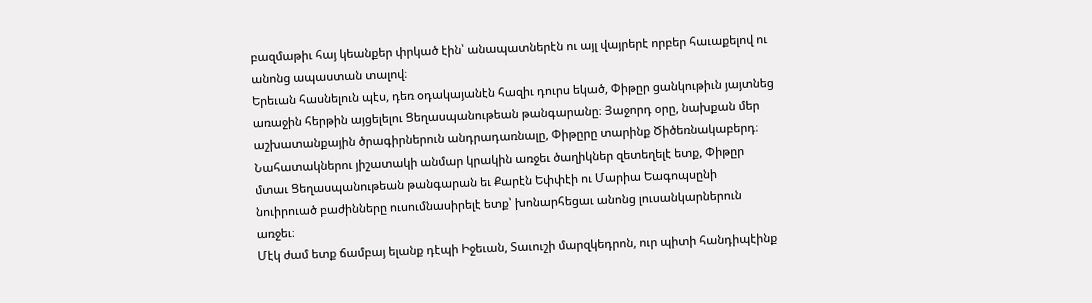բազմաթիւ հայ կեանքեր փրկած էին՝ անապատներէն ու այլ վայրերէ որբեր հաւաքելով ու անոնց ապաստան տալով։
Երեւան հասնելուն պէս, դեռ օդակայանէն հազիւ դուրս եկած, Փիթըր ցանկութիւն յայտնեց առաջին հերթին այցելելու Ցեղասպանութեան թանգարանը։ Յաջորդ օրը, նախքան մեր աշխատանքային ծրագիրներուն անդրադառնալը, Փիթըրը տարինք Ծիծեռնակաբերդ։ Նահատակներու յիշատակի անմար կրակին առջեւ ծաղիկներ զետեղելէ ետք, Փիթըր մտաւ Ցեղասպանութեան թանգարան եւ Քարէն Եփփէի ու Մարիա Եագոպսընի նուիրուած բաժինները ուսումնասիրելէ ետք՝ խոնարհեցաւ անոնց լուսանկարներուն առջեւ։
Մէկ ժամ ետք ճամբայ ելանք դէպի Իջեւան, Տաւուշի մարզկեդրոն, ուր պիտի հանդիպէինք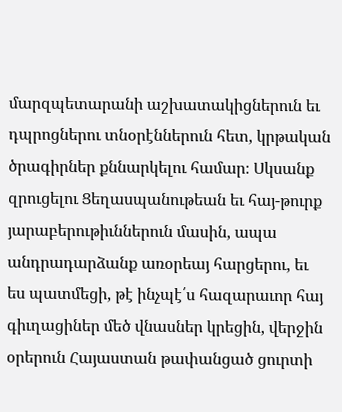մարզպետարանի աշխատակիցներուն եւ դպրոցներու տնօրէններուն հետ, կրթական ծրագիրներ քննարկելու համար։ Սկսանք զրուցելու Ցեղասպանութեան եւ հայ-թուրք յարաբերութիւններուն մասին, ապա անդրադարձանք առօրեայ հարցերու, եւ ես պատմեցի, թէ ինչպէ՛ս հազարաւոր հայ գիւղացիներ մեծ վնասներ կրեցին, վերջին օրերուն Հայաստան թափանցած ցուրտի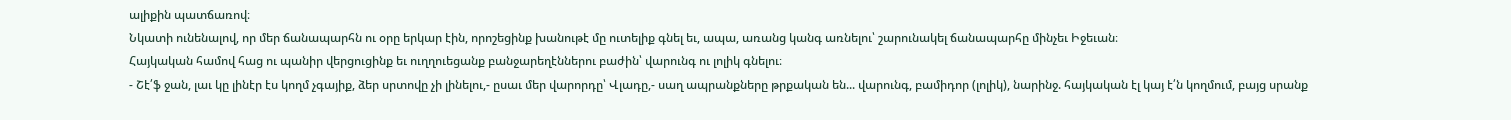ալիքին պատճառով։
Նկատի ունենալով, որ մեր ճանապարհն ու օրը երկար էին, որոշեցինք խանութէ մը ուտելիք գնել եւ, ապա, առանց կանգ առնելու՝ շարունակել ճանապարհը մինչեւ Իջեւան։
Հայկական համով հաց ու պանիր վերցուցինք եւ ուղղուեցանք բանջարեղէններու բաժին՝ վարունգ ու լոլիկ գնելու։
- Շէ՛ֆ ջան, լաւ կը լինէր էս կողմ չգայիք, ձեր սրտովը չի լինելու,- ըսաւ մեր վարորդը՝ Վլադը,- սաղ ապրանքները թրքական են... վարունգ, բամիդոր (լոլիկ), նարինջ. հայկական էլ կայ է՛ն կողմում, բայց սրանք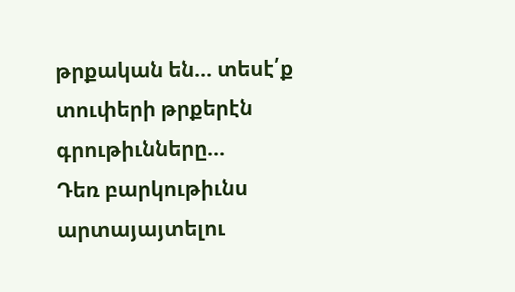թրքական են... տեսէ՛ք տուփերի թրքերէն գրութիւնները...
Դեռ բարկութիւնս արտայայտելու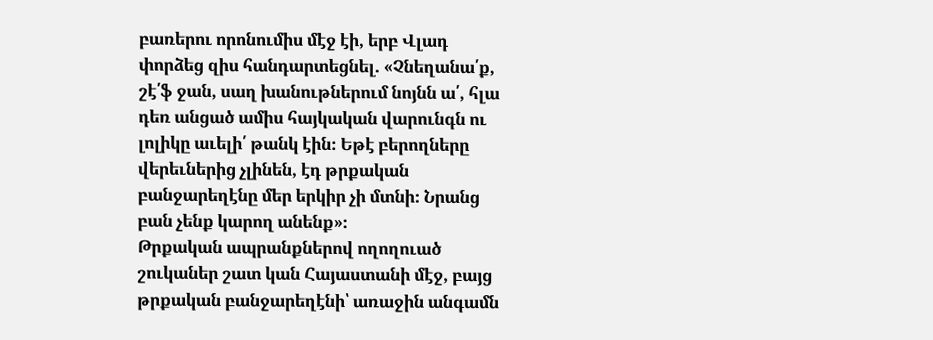բառերու որոնումիս մէջ էի, երբ Վլադ փորձեց զիս հանդարտեցնել. «Չնեղանա՛ք, շէ՛ֆ ջան, սաղ խանութներում նոյնն ա՛, հլա դեռ անցած ամիս հայկական վարունգն ու լոլիկը աւելի՛ թանկ էին։ Եթէ բերողները վերեւներից չլինեն, էդ թրքական բանջարեղէնը մեր երկիր չի մտնի։ Նրանց բան չենք կարող անենք»։
Թրքական ապրանքներով ողողուած շուկաներ շատ կան Հայաստանի մէջ, բայց թրքական բանջարեղէնի՝ առաջին անգամն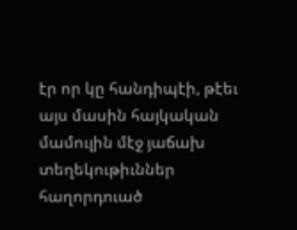էր որ կը հանդիպէի, թէեւ այս մասին հայկական մամուլին մէջ յաճախ տեղեկութիւններ հաղորդուած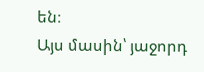են։
Այս մասին՝ յաջորդ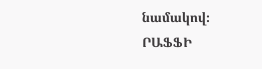նամակով։
ՐԱՖՖԻ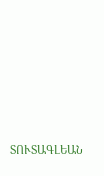ՏՈՒՏԱԳԼԵԱՆ